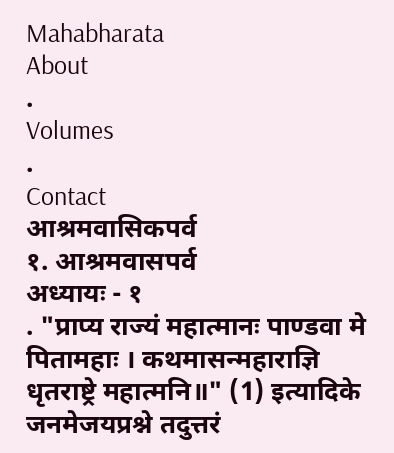Mahabharata
About
.
Volumes
.
Contact
आश्रमवासिकपर्व
१. आश्रमवासपर्व
अध्यायः - १
. "प्राप्य राज्यं महात्मानः पाण्डवा मे पितामहाः । कथमासन्महाराज्ञि धृतराष्ट्रे महात्मनि॥" (1) इत्यादिके जनमेजयप्रश्ने तदुत्तरं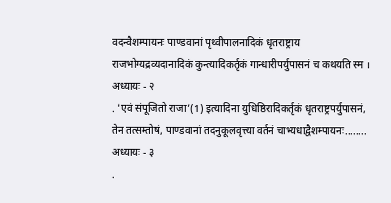वदन्वैशम्पायनः पाण्डवानां पृथ्वीपालनादिकं धृतराष्ट्राय राजभोग्यद्रव्यदानादिकं कुन्त्यादिकर्तृकं गान्धारीपर्युपासनं च कथयति स्म ।
अध्यायः - २
. 'एवं संपूजितो राजा’(1) इत्यादिना युधिष्ठिरादिकर्तृकं धृतराष्ट्रपर्युपासनं, तेन तत्सम्तोषं, पाण्डवानां तदनुकूलवृत्त्या वर्तनं चाभ्यधाद्वैशम्पायनः........
अध्यायः - ३
.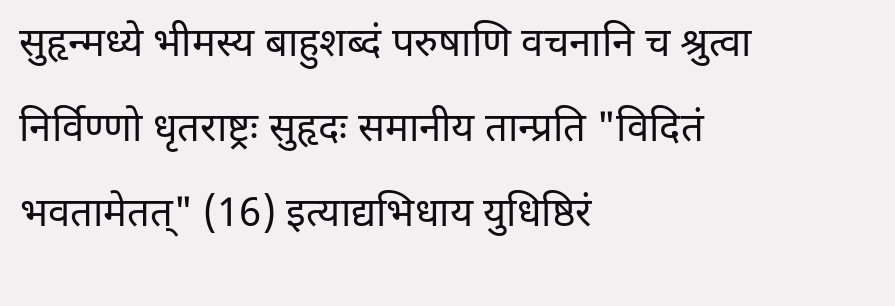सुहृन्मध्ये भीमस्य बाहुशब्दं परुषाणि वचनानि च श्रुत्वा निर्विण्णो धृतराष्ट्रः सुहृदः समानीय तान्प्रति "विदितं भवतामेतत्" (16) इत्याद्यभिधाय युधिष्ठिरं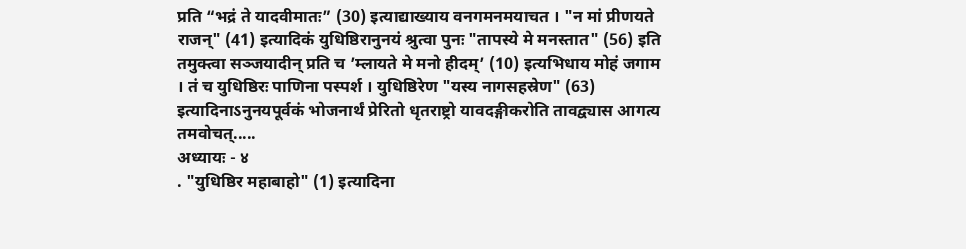प्रति “भद्रं ते यादवीमातः” (30) इत्याद्याख्याय वनगमनमयाचत । "न मां प्रीणयते राजन्" (41) इत्यादिकं युधिष्ठिरानुनयं श्रुत्वा पुनः "तापस्ये मे मनस्तात" (56) इति तमुक्त्वा सञ्जयादीन् प्रति च ’म्लायते मे मनो हीदम्’ (10) इत्यभिधाय मोहं जगाम । तं च युधिष्ठिरः पाणिना पस्पर्श । युधिष्ठिरेण "यस्य नागसहस्रेण" (63) इत्यादिनाऽनुनयपूर्वकं भोजनार्थं प्रेरितो धृतराष्ट्रो यावदङ्गीकरोति तावद्व्यास आगत्य तमवोचत्.....
अध्यायः - ४
. "युधिष्ठिर महाबाहो" (1) इत्यादिना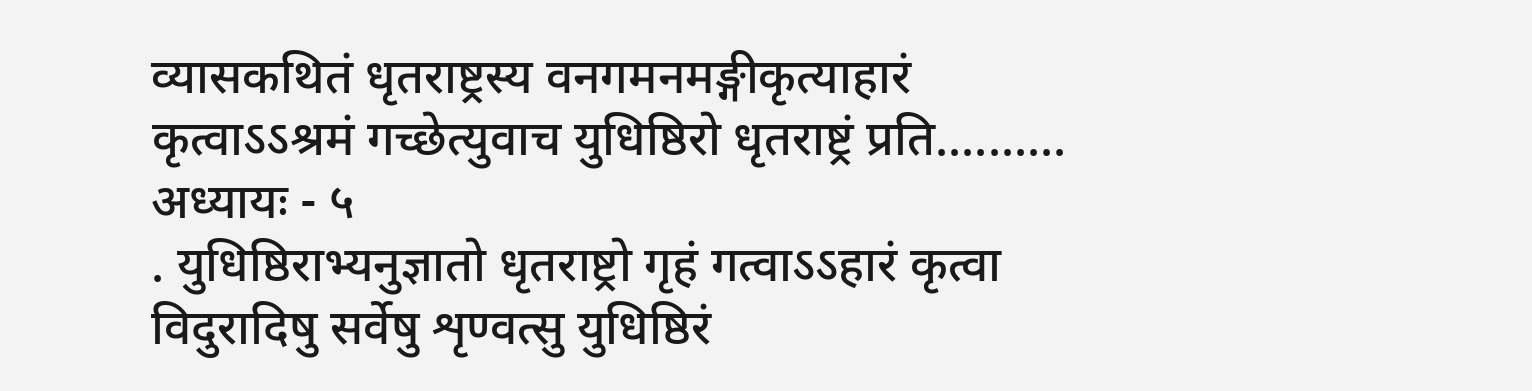व्यासकथितं धृतराष्ट्रस्य वनगमनमङ्गीकृत्याहारं कृत्वाऽऽश्रमं गच्छेत्युवाच युधिष्ठिरो धृतराष्ट्रं प्रति..........
अध्यायः - ५
. युधिष्ठिराभ्यनुज्ञातो धृतराष्ट्रो गृहं गत्वाऽऽहारं कृत्वा विदुरादिषु सर्वेषु शृण्वत्सु युधिष्ठिरं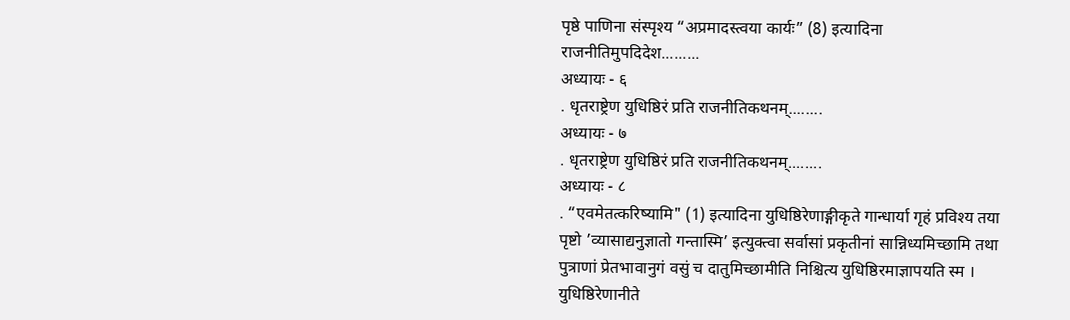पृष्ठे पाणिना संस्पृश्य “अप्रमादस्त्वया कार्यः” (8) इत्यादिना राजनीतिमुपदिदेश.........
अध्यायः - ६
. धृतराष्ट्रेण युधिष्ठिरं प्रति राजनीतिकथनम्........
अध्यायः - ७
. धृतराष्ट्रेण युधिष्ठिरं प्रति राजनीतिकथनम्........
अध्यायः - ८
. “एवमेतत्करिष्यामि" (1) इत्यादिना युधिष्ठिरेणाङ्गीकृते गान्धार्या गृहं प्रविश्य तया पृष्टो ’व्यासाद्यनुज्ञातो गन्तास्मि’ इत्युक्त्वा सर्वासां प्रकृतीनां सान्निध्यमिच्छामि तथा पुत्राणां प्रेतभावानुगं वसुं च दातुमिच्छामीति निश्चित्य युधिष्ठिरमाज्ञापयति स्म । युधिष्ठिरेणानीते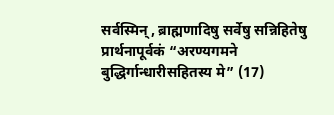सर्वस्मिन्, ब्राह्मणादिषु सर्वेषु सन्निहितेषु प्रार्थनापूर्वकं “अरण्यगमने बुद्धिर्गान्धारीसहितस्य मे” (17)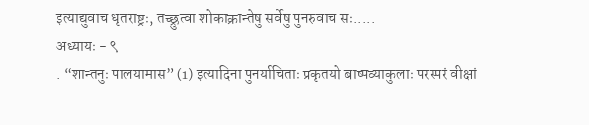इत्याद्युवाच धृतराष्ट्रः, तच्छ्रुत्वा शोकाक्रान्तेषु सर्वेषु पुनरुवाच सः.....
अध्यायः - ९
. “शान्तनुः पालयामास” (1) इत्यादिना पुनर्याचिताः प्रकृतयो बाष्पव्याकुलाः परस्परं वीक्षां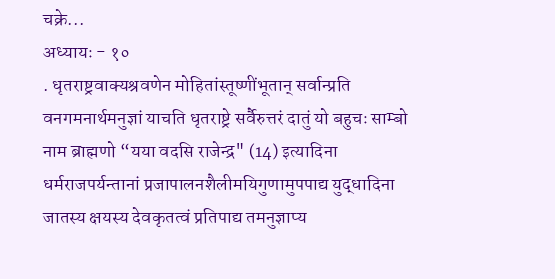चक्रे...
अध्यायः - १०
. धृतराष्ट्रवाक्यश्रवणेन मोहितांस्तूष्णींभूतान् सर्वान्प्रति वनगमनार्थमनुज्ञां याचति धृतराष्ट्रे सर्वैरुत्तरं दातुं यो बहुचः साम्बो नाम ब्राह्मणो “यया वदसि राजेन्द्र" (14) इत्यादिना धर्मराजपर्यन्तानां प्रजापालनशैलीमयिगुणामुपपाद्य युद्धादिना जातस्य क्षयस्य देवकृतत्वं प्रतिपाद्य तमनुज्ञाप्य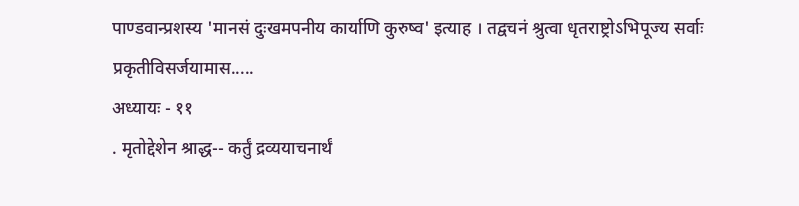पाण्डवान्प्रशस्य 'मानसं दुःखमपनीय कार्याणि कुरुष्व' इत्याह । तद्वचनं श्रुत्वा धृतराष्ट्रोऽभिपूज्य सर्वाः प्रकृतीविसर्जयामास.....
अध्यायः - ११
. मृतोद्देशेन श्राद्ध-- कर्तुं द्रव्ययाचनार्थं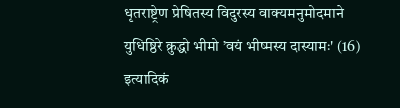धृतराष्ट्रेण प्रेषितस्य विदुरस्य वाक्यमनुमोदमाने युधिष्ठिरे क्रुद्धो भीमो ’वयं भीष्मस्य दास्यामः' (16) इत्यादिकं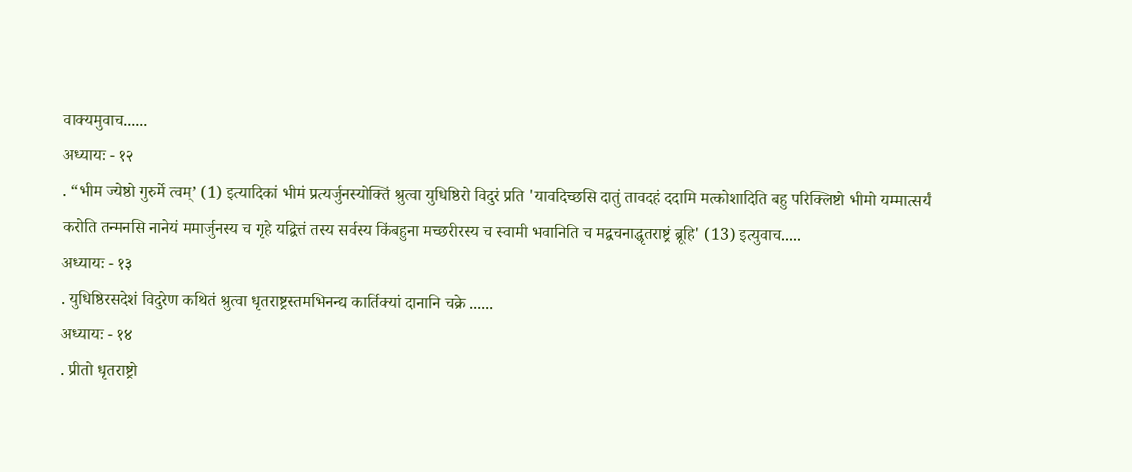वाक्यमुवाच......
अध्यायः - १२
. “भीम ज्येष्ठो गुरुर्मे त्वम्’ (1) इत्यादिकां भीमं प्रत्यर्जुनस्योक्तिं श्रुत्वा युधिष्ठिरो विदुरं प्रति 'यावदिच्छसि दातुं तावदहं ददामि मत्कोशादिति बहु परिक्लिष्टो भीमो यम्मात्सर्यं करोति तन्मनसि नानेयं ममार्जुनस्य च गृहे यद्वित्तं तस्य सर्वस्य किंबहुना मच्छरीरस्य च स्वामी भवानिति च मद्वचनाद्धृतराष्ट्रं ब्रूहि' (13) इत्युवाच.....
अध्यायः - १३
. युधिष्ठिरसदेशं विदुरेण कथितं श्रुत्वा धृतराष्ट्रस्तमभिनन्द्य कार्तिक्यां दानानि चक्रे ......
अध्यायः - १४
. प्रीतो धृतराष्ट्रो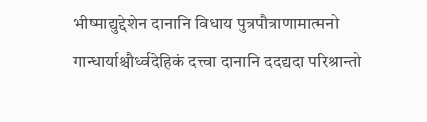भीष्माद्युद्देशेन दानानि विधाय पुत्रपौत्राणामात्मनो गान्धार्याश्चौर्ध्वदेहिकं दत्त्वा दानानि ददद्यदा परिश्रान्तो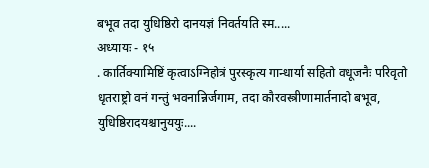बभूव तदा युधिष्ठिरो दानयज्ञं निवर्तयति स्म.....
अध्यायः - १५
. कार्तिक्यामिष्टिं कृत्वाऽग्निहोत्रं पुरस्कृत्य गान्धार्या सहितो वधूजनैः परिवृतो धृतराष्ट्रो वनं गन्तुं भवनान्निर्जगाम, तदा कौरवस्त्रीणामार्तनादो बभूव, युधिष्ठिरादयश्चानुययुः....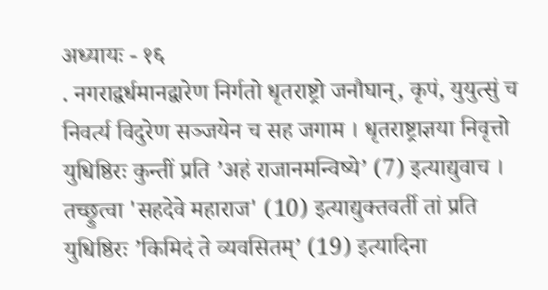अध्यायः - १६
. नगराद्वर्धमानद्वारेण निर्गतो धृतराष्ट्रो जनौघान्, कृपं, युयुत्सुं च निवर्त्य विदुरेण सञ्जयेन च सह जगाम । धृतराष्ट्राज्ञया निवृत्तो युधिष्ठिरः कुन्तीं प्रति ’अहं राजानमन्विष्ये’ (7) इत्याद्युवाच । तच्छ्रुत्वा 'सहदेवे महाराज' (10) इत्याद्युक्तवर्ती तां प्रति युधिष्ठिरः ’किमिदं ते व्यवसितम्’ (19) इत्यादिना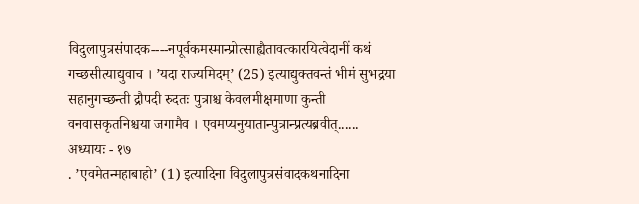विदुलापुत्रसंपादक----नपूर्वकमस्मान्प्रोत्साह्यैतावत्कारयित्वेदानीं कथं गच्छसीत्याद्युवाच । ’यदा राज्यमिदम्’ (25) इत्याद्युक्तवन्तं भीमं सुभद्रया सहानुगच्छन्ती द्रौपदी रुदतः पुत्राश्च केवलमीक्षमाणा कुन्ती वनवासकृतनिश्चया जगामैव । एवमप्यनुयातान्पुत्रान्प्रत्यब्रवीत्......
अध्यायः - १७
. ’एवमेतन्महाबाहो’ (1) इत्यादिना विदुलापुत्रसंवादकथनादिना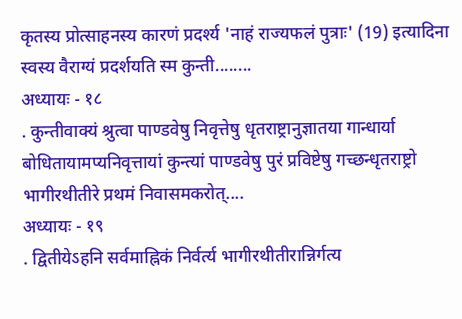कृतस्य प्रोत्साहनस्य कारणं प्रदर्श्य 'नाहं राज्यफलं पुत्राः' (19) इत्यादिना स्वस्य वैराग्यं प्रदर्शयति स्म कुन्ती........
अध्यायः - १८
. कुन्तीवाक्यं श्रुत्वा पाण्डवेषु निवृत्तेषु धृतराष्ट्रानुज्ञातया गान्धार्या बोधितायामप्यनिवृत्तायां कुन्त्यां पाण्डवेषु पुरं प्रविष्टेषु गच्छन्धृतराष्ट्रो भागीरथीतीरे प्रथमं निवासमकरोत्....
अध्यायः - १९
. द्वितीयेऽहनि सर्वमाह्निकं निर्वर्त्य भागीरथीतीरान्निर्गत्य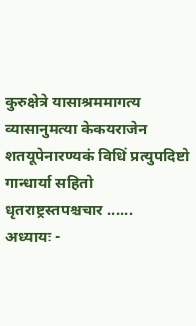कुरुक्षेत्रे यासाश्रममागत्य व्यासानुमत्या केकयराजेन शतयूपेनारण्यकं विधिं प्रत्युपदिष्टो गान्धार्या सहितो धृतराष्ट्रस्तपश्चचार ......
अध्यायः -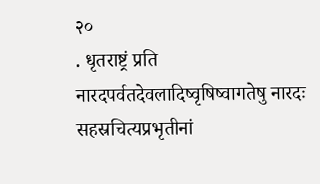२०
. धृतराष्ट्रं प्रति नारदपर्वतदेवलादिष्वृषिष्वागतेषु नारदः सहस्रचित्यप्रभृतीनां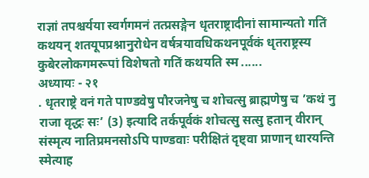राज्ञां तपश्चर्यया स्वर्गगमनं तत्प्रसङ्गेन धृतराष्ट्रादीनां सामान्यतो गतिं कथयन् शतयूपप्रश्नानुरोधेन वर्षत्रयावधिकथनपूर्वकं धृतराष्ट्रस्य कुबेरलोकगमरूपां विशेषतो गतिं कथयति स्म ......
अध्यायः - २१
. धृतराष्ट्रे वनं गते पाण्डवेषु पौरजनेषु च शोचत्सु ब्राह्मणेषु च ’कथं नु राजा वृद्धः सः’ (3) इत्यादि तर्कपूर्वकं शोचत्सु सत्सु हतान् वीरान् संस्मृत्य नातिप्रमनसोऽपि पाण्डवाः परीक्षितं दृष्ट्वा प्राणान् धारयन्ति स्मेत्याह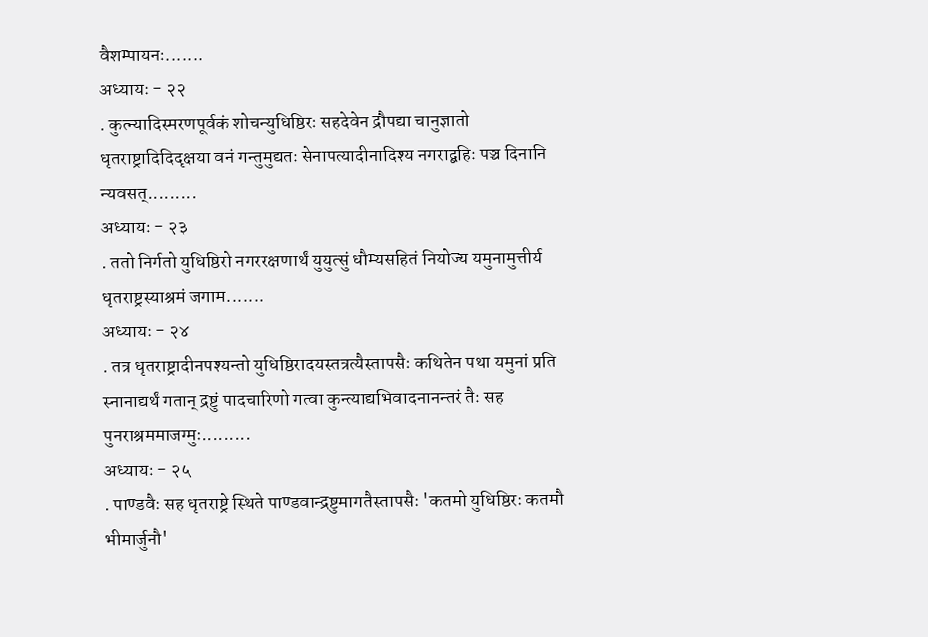वैशम्पायनः.......
अध्यायः - २२
. कुत्न्यादिस्मरणपूर्वकं शोचन्युधिष्ठिरः सहदेवेन द्रौपद्या चानुज्ञातो धृतराष्ट्रादिदिदृक्षया वनं गन्तुमुद्यतः सेनापत्यादीनादिश्य नगराद्बहिः पञ्च दिनानि न्यवसत्.........
अध्यायः - २३
. ततो निर्गतो युधिष्ठिरो नगररक्षणार्थं युयुत्सुं धौम्यसहितं नियोज्य यमुनामुत्तीर्य धृतराष्ट्रस्याश्रमं जगाम.......
अध्यायः - २४
. तत्र धृतराष्ट्रादीनपश्यन्तो युधिष्ठिरादयस्तत्रत्यैस्तापसैः कथितेन पथा यमुनां प्रति स्नानाद्यर्थं गतान् द्रष्टुं पादचारिणो गत्वा कुन्त्याद्यभिवादनानन्तरं तैः सह पुनराश्रममाजग्मुः.........
अध्यायः - २५
. पाण्डवैः सह धृतराष्ट्रे स्थिते पाण्डवान्द्रष्टुमागतैस्तापसैः 'कतमो युधिष्ठिरः कतमौ भीमार्जुनौ'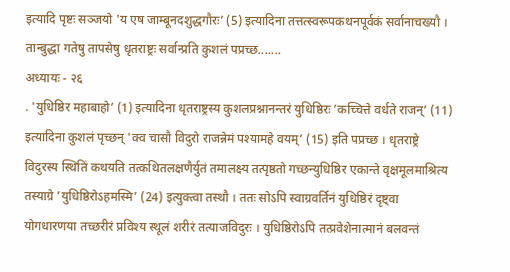इत्यादि पृष्टः सञ्जयो 'य एष जाम्बूनदशुद्धगौरः’ (5) इत्यादिना तत्तत्स्वरूपकथनपूर्वकं सर्वानाचख्यौ । तान्बुद्धा गतेषु तापसेषु धृतराष्ट्रः सर्वान्प्रति कुशलं पप्रच्छ.......
अध्यायः - २६
. 'युधिष्ठिर महाबाहो’ (1) इत्यादिना धृतराष्ट्रस्य कुशलप्रश्नानन्तरं युधिष्ठिरः ’कच्चित्ते वर्धते राजन्’ (11) इत्यादिना कुशलं पृच्छन् 'क्व चासौ विदुरो राजन्नेमं पश्यामहे वयम्’ (15) इति पप्रच्छ । धृतराष्ट्रे विदुरस्य स्थितिं कथयति तत्कथितलक्षणैर्युतं तमालक्ष्य तत्पृष्ठतो गच्छन्युधिष्ठिर एकान्ते वृक्षमूलमाश्रित्य तस्याग्रे ’युधिष्ठिरोऽहमस्मि’ (24) इत्युक्त्वा तस्थौ । ततः सोऽपि स्वाग्रवर्तिनं युधिष्ठिरं दृष्ट्वा योगधारणया तच्छरीरं प्रविश्य स्थूलं शरीरं तत्याजविदुरः । युधिष्ठिरोऽपि तत्प्रवेशेनात्मानं बलवन्तं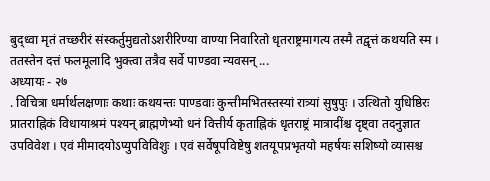बुद्ध्वा मृतं तच्छरीरं संस्कर्तुमुद्यतोऽशरीरिण्या वाण्या निवारितो धृतराष्ट्रमागत्य तस्मै तद्वृत्तं कथयति स्म । ततस्तेन दत्तं फलमूलादि भुक्त्वा तत्रैव सर्वे पाण्डवा न्यवसन् ...
अध्यायः - २७
. विचित्रा धर्मार्थलक्षणाः कथाः कथयन्तः पाण्डवाः कुन्तीमभितस्तस्यां रात्र्यां सुषुपुः । उत्थितो युधिष्ठिरः प्रातराह्निकं विधायाश्रमं पश्यन् ब्राह्मणेभ्यो धनं वित्तीर्य कृताह्निकं धृतराष्ट्रं मात्रादींश्च दृष्ट्वा तदनुज्ञात उपविवेश । एवं मीमादयोऽप्युपविविशुः । एवं सर्वेषूपविष्टेषु शतयूपप्रभृतयो महर्षयः सशिष्यो व्यासश्च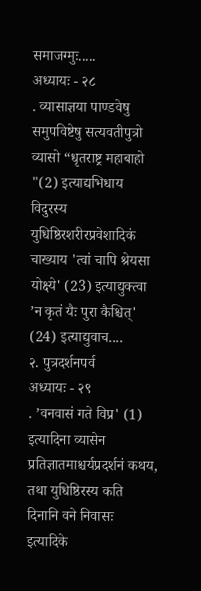समाजग्मुः.....
अध्यायः - २८
. व्यासाज्ञया पाण्डवेषु समुपविष्टेषु सत्यवतीपुत्रो व्यासो “धृतराष्ट्र महाबाहो "(2) इत्याद्यभिधाय विदुरस्य युधिष्ठिरशरीरप्रवेशादिकं चाख्याय 'त्वां चापि श्रेयसा योक्ष्ये' (23) इत्याद्युक्त्वा ’न कृतं यैः पुरा कैश्चित्' (24) इत्याद्युवाच....
२. पुत्रदर्शनपर्व
अध्यायः - २९
. ’वनवासं गते विप्र' (1) इत्यादिना व्यासेन प्रतिज्ञातमाश्चर्यप्रदर्शनं कथय, तथा युधिष्ठिरस्य कति दिनानि वने निवासः इत्यादिके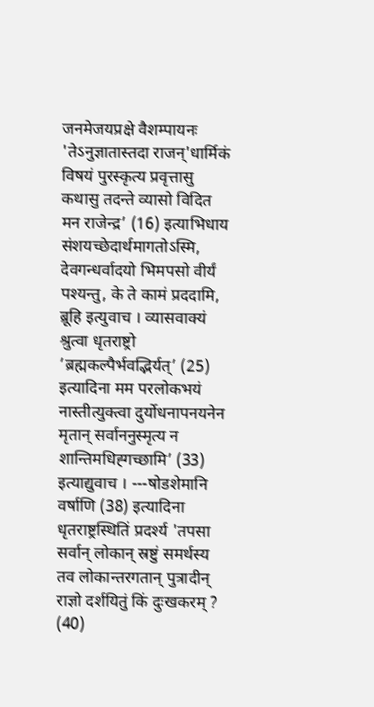जनमेजयप्रक्षे वैशम्पायनः 'तेऽनुज्ञातास्तदा राजन्'धार्मिकं विषयं पुरस्कृत्य प्रवृत्तासु कथासु तदन्ते व्यासो विदित मन राजेन्द्र’ (16) इत्याभिधाय संशयच्छेदार्थमागतोऽस्मि, देवगन्धर्वादयो भिमपसो वीर्यं पश्यन्तु, के ते कामं प्रददामि, ब्रूहि इत्युवाच । व्यासवाक्यं श्रुत्वा धृतराष्ट्रो ’ब्रह्मकल्पैर्भवद्भिर्यत्’ (25) इत्यादिना मम परलोकभयं नास्तीत्युक्त्वा दुर्योधनापनयनेन मृतान् सर्वाननुस्मृत्य न शान्तिमधिह्गच्छामि’ (33) इत्याद्युवाच । ---षोडशेमानि वर्षाणि (38) इत्यादिना धृतराष्ट्रस्थितिं प्रदर्श्य 'तपसा सर्वान् लोकान् स्रष्टुं समर्थस्य तव लोकान्तरगतान् पुत्रादीन् राज्ञो दर्शयितुं किं दुःखकरम् ? (40)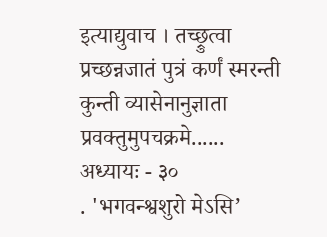इत्याद्युवाच । तच्छ्रुत्वा प्रच्छन्नजातं पुत्रं कर्णं स्मरन्ती कुन्ती व्यासेनानुज्ञाता प्रवक्तुमुपचक्रमे......
अध्यायः - ३०
. 'भगवन्श्वशुरो मेऽसि’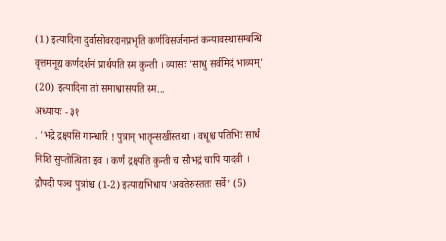(1) इत्यादिना दुर्वासोवरदानप्रभृति कर्णविसर्जनान्तं कन्यावस्थासम्बन्धि वृत्तमनूद्य कर्णदर्शनं प्रार्थयति स्म कुन्ती । व्यासः 'साधु सर्वमिदं भाव्यम्' (20) इत्यादिना तां समाश्वासयति स्म...
अध्यायः - ३१
. 'भद्रे द्रक्ष्यसि गान्धारि ! पुत्रान् भातॄन्सखींस्तथा । वधूश्च पतिभिः सार्धं निशि सुप्तोत्थिता इव । कर्णं द्रक्ष्यति कुन्ती च सौभद्रं चापि यादवी । द्रौपदी पञ्च पुत्रांश्च (1-2) इत्याद्यभिधाय ’अवतेरुस्ततः सर्वे’ (5)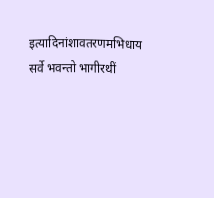इत्यादिनांशावतरणमभिधाय सर्वे भवन्तो भागीरथीं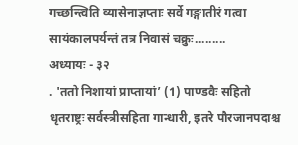गच्छन्त्विति व्यासेनाज्ञप्ताः सर्वे गङ्गातीरं गत्वा सायंकालपर्यन्तं तत्र निवासं चक्रुः.........
अध्यायः - ३२
. 'ततो निशायां प्राप्तायां’ (1) पाण्डवैः सहितो धृतराष्ट्रः सर्वस्त्रीसहिता गान्धारी, इतरे पौरजानपदाश्च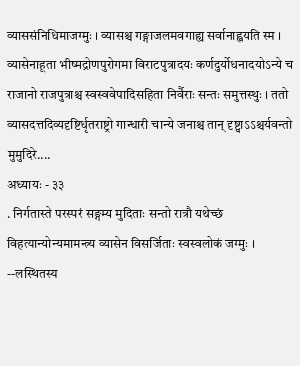व्याससंनिधिमाजग्मुः । व्यासश्च गङ्गाजलमवगाह्य सर्वानाह्वयति स्म । व्यासेनाहूता भीष्मद्रोणपुरोगमा विराटपुत्रादयः कर्णदुर्योधनादयोऽन्ये च राजानो राजपुत्राश्च स्वस्ववेपादिसहिता निर्वैराः सन्तः समुत्तस्थुः । ततो व्यासदत्तदिव्यदृष्टिर्धृतराष्ट्रो गान्धारी चान्ये जनाश्च तान् दृष्ट्वाऽऽश्चर्यवन्तो मुमुदिरे....
अध्यायः - ३३
. निर्गतास्ते परस्परं सङ्गम्य मुदिताः सन्तो रात्रौ यथेच्छं विहत्यान्योन्यमामन्त्र्य व्यासेन विसर्जिताः स्वस्वलोकं जग्मुः । --लस्थितस्य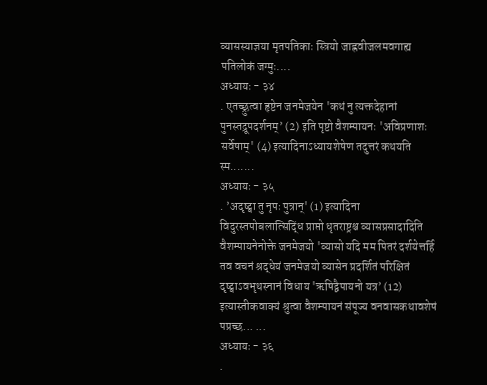व्यासस्याज्ञया मृतपतिकाः स्त्रियो जाह्नवीजलमवगाह्य पतिलोकं जग्मुः....
अध्यायः - ३४
. एतच्छ्रुत्वा हृष्टेन जनमेजयेन 'कथं नु त्यक्तदेहानां पुनस्तद्रूपदर्शनम्’ (2) इति पृष्टो वैशम्पायनः 'अविप्रणाशः सर्वेषाम्' (4) इत्यादिनाऽध्यायशेषेण तदुत्तरं कथयति स्म.......
अध्यायः - ३५
. ’अदृष्ट्वा तु नृपः पुत्रान्' (1) इत्यादिना विदुरस्तपोबलात्सिद्धिं प्राप्तो धृतराष्ट्रश्च व्यासप्रसादादिति वैशम्पायनेनोक्ते जनमेजयो 'व्यासो यदि मम पितरं दर्शयेत्तर्हि तव वचनं श्रद्धेयं जनमेजयो व्यासेन प्रदर्शितं परिक्षितं दृष्ट्वाऽवभृथस्नानं विधाय 'ऋषिद्वैपायनो यत्र’ (12) इत्यास्तीकवाक्यं श्रुत्वा वैशम्पायनं संपूज्य वनवासकथावशेषं पप्रच्छ... ...
अध्यायः - ३६
.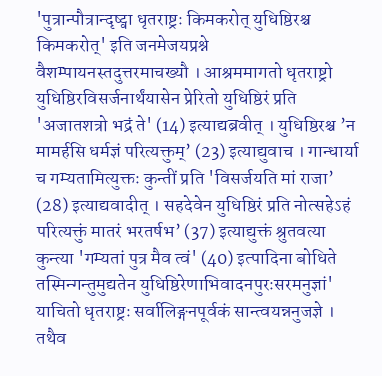'पुत्रान्पौत्रान्दृष्ट्वा धृतराष्ट्रः किमकरोत् युधिष्ठिरश्च किमकरोत्' इति जनमेजयप्रश्ने वैशम्पायनस्तदुत्तरमाचख्यौ । आश्रममागतो धृतराष्ट्रो युधिष्ठिरविसर्जनार्थंयासेन प्रेरितो युधिष्ठिरं प्रति 'अजातशत्रो भद्रं ते' (14) इत्याद्यब्रवीत् । युधिष्ठिरश्च ’न मामर्हसि धर्मज्ञं परित्यक्तुम्’ (23) इत्याद्युवाच । गान्धार्या च गम्यतामित्युक्तः कुन्तीं प्रति 'विसर्जयति मां राजा’ (28) इत्याद्यवादीत् । सहदेवेन युधिष्ठिरं प्रति नोत्सहेऽहं परित्यक्तुं मातरं भरतर्षभ’ (37) इत्याद्युक्तं श्रुतवत्या कुन्त्या 'गम्यतां पुत्र मैव त्वं' (40) इत्पादिना बोधिते तस्मिन्गन्तुमुद्यतेन युधिष्ठिरेणाभिवादनपुरःसरमनुज्ञां' याचितो धृतराष्ट्रः सर्वालिङ्गनपूर्वकं सान्त्वयन्ननुजज्ञे । तथैव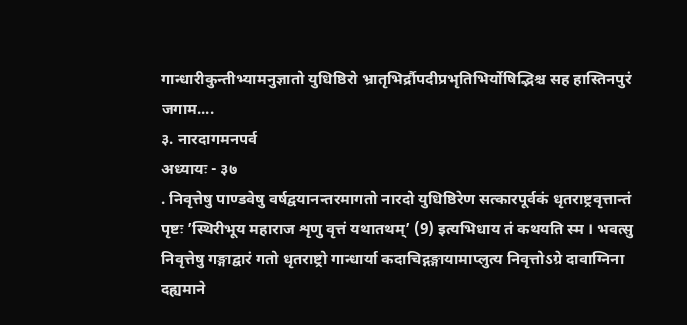गान्धारीकुन्तीभ्यामनुज्ञातो युधिष्ठिरो भ्रातृभिर्द्रौपदीप्रभृतिभिर्योषिद्भिश्च सह हास्तिनपुरं जगाम....
३. नारदागमनपर्व
अध्यायः - ३७
. निवृत्तेषु पाण्डवेषु वर्षद्वयानन्तरमागतो नारदो युधिष्ठिरेण सत्कारपूर्वकं धृतराष्ट्रवृत्तान्तं पृष्टः ’स्थिरीभूय महाराज शृणु वृत्तं यथातथम्’ (9) इत्यभिधाय तं कथयति स्म । भवत्सु निवृत्तेषु गङ्गाद्वारं गतो धृतराष्ट्रो गान्धार्या कदाचिद्गङ्गायामाप्लुत्य निवृत्तोऽग्रे दावाग्निना दह्यमाने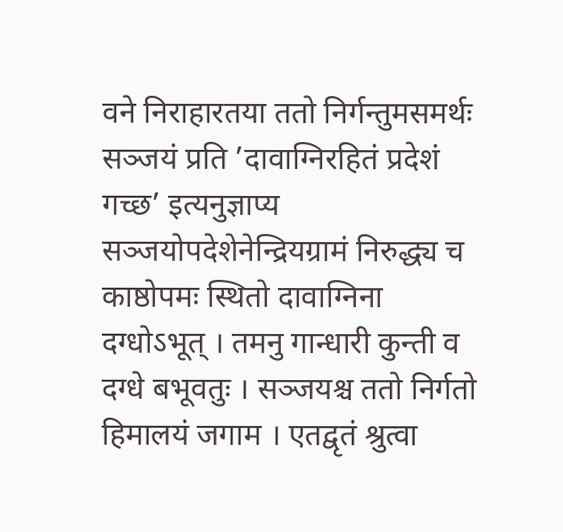वने निराहारतया ततो निर्गन्तुमसमर्थः सञ्जयं प्रति ’दावाग्निरहितं प्रदेशं गच्छ’ इत्यनुज्ञाप्य सञ्जयोपदेशेनेन्द्रियग्रामं निरुद्ध्य च काष्ठोपमः स्थितो दावाग्निना दग्धोऽभूत् । तमनु गान्धारी कुन्ती व दग्धे बभूवतुः । सञ्जयश्च ततो निर्गतो हिमालयं जगाम । एतद्वृतं श्रुत्वा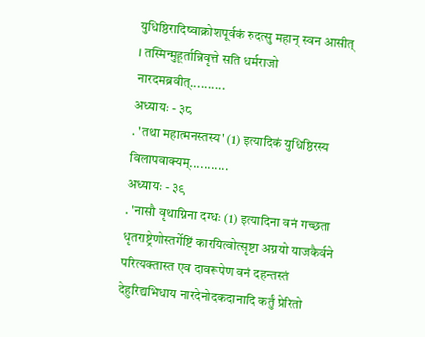युधिष्ठिरादिष्वाक्रोशपूर्वकं रुदत्सु महान् स्वन आसीत् । तस्मिन्मुहूर्तान्निवृत्ते सति धर्मराजो नारदमब्रवीत्..........
अध्यायः - ३८
. 'तथा महात्मनस्तस्य' (1) इत्यादिकं युधिष्ठिरस्य विलापवाक्यम्...........
अध्यायः - ३९
. 'नासौ वृथाग्निना दग्धः (1) इत्यादिना वनं गच्छता धृतराष्ट्रेणोस्तर्गेष्टिं कारयित्वोत्सृष्टा अग्नयो याजकैर्वने परित्यक्तास्त एव दावरूपेण वनं दहन्तस्तं देहुरिद्यभिधाय नारदेनोदकदानादि कर्तुं प्रेरितो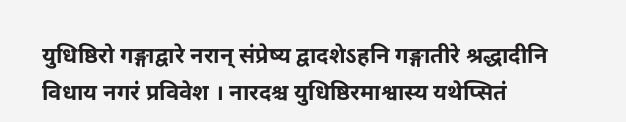युधिष्ठिरो गङ्गाद्वारे नरान् संप्रेष्य द्वादशेऽहनि गङ्गातीरे श्रद्धादीनि विधाय नगरं प्रविवेश । नारदश्च युधिष्ठिरमाश्वास्य यथेप्सितं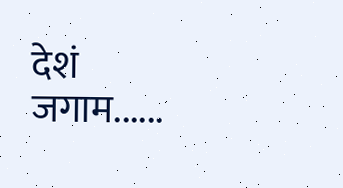देशं जगाम......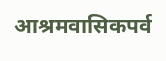आश्रमवासिकपर्व